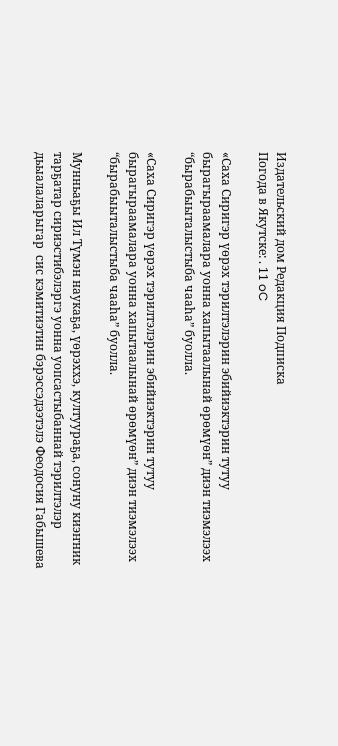Издательский дом Редакция Подписка
Погода в Якутске: . 11 oC

«Саха Сиригэр үөрэх тэрилтэлэрин эбийиэктэрин тутуу бырагыраамалара уонна хапытаалынай өрөмүөн” диэн тиэмэлээх “бырабыыталыстыба чааһа” буолла.

«Саха Сиригэр үөрэх тэрилтэлэрин эбийиэктэрин тутуу бырагыраамалара уонна хапытаалынай өрөмүөн” диэн тиэмэлээх “бырабыыталыстыба чааһа” буолла.

Мунньаҕы Ил Түмэн наукаҕа, үөрэххэ, култуураҕа, сонуну киэҥник тарҕатар сириэстибэлэргэ уонна уопсастыбаннай тэрилтэлэр дьыалаларыгар  сис кэмитиэтин бэрэссэдээтэлэ Феодосия Габышева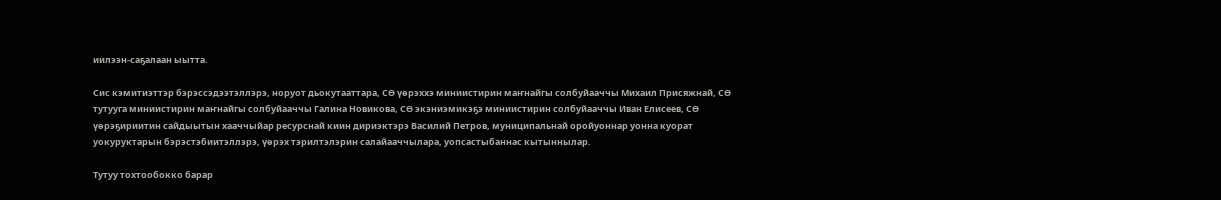иилээн-саҕалаан ыытта.

Сис кэмитиэттэр бэрэссэдээтэллэрэ, норуот дьокутааттара, СӨ үөрэххэ миниистирин маҥнайгы солбуйааччы Михаил Присяжнай, СӨ тутууга миниистирин маҥнайгы солбуйааччы Галина Новикова, СӨ экэниэмикэҕэ миниистирин солбуйааччы Иван Елисеев, СӨ үөрэҕириитин сайдыытын хааччыйар ресурснай киин дириэктэрэ Василий Петров, муниципальнай оройуоннар уонна куорат уокуруктарын бэрэстэбиитэллэрэ, үөрэх тэрилтэлэрин салайааччылара, уопсастыбаннас кытыннылар.

Тутуу тохтообокко барар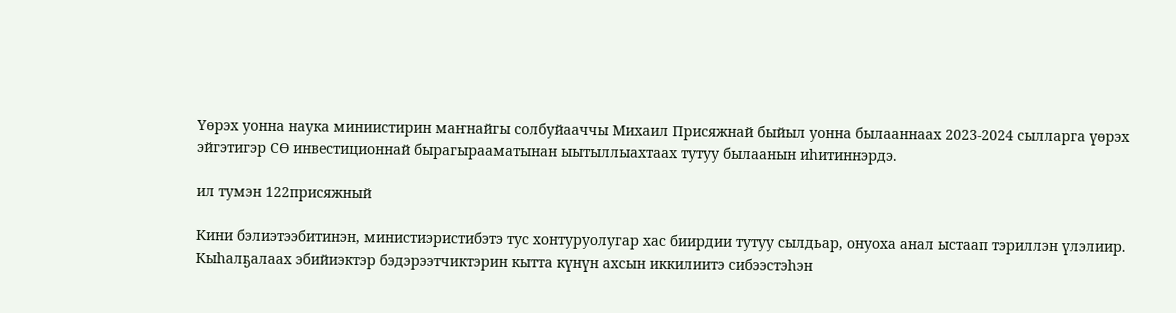Үөрэх уонна наука миниистирин маҥнайгы солбуйааччы Михаил Присяжнай быйыл уонна былааннаах 2023-2024 сылларга үөрэх эйгэтигэр СӨ инвестиционнай бырагырааматынан ыытыллыахтаах тутуу былаанын иһитиннэрдэ.

ил тумэн 122присяжный

Кини бэлиэтээбитинэн, министиэристибэтэ тус хонтуруолугар хас биирдии тутуу сылдьар, онуоха анал ыстаап тэриллэн үлэлиир. Кыһалҕалаах эбийиэктэр бэдэрээтчиктэрин кытта күнүн ахсын иккилиитэ сибээстэһэн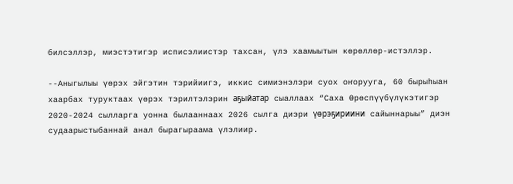билсэллэр, миэстэтигэр исписэлиистэр тахсан, үлэ хаамыытын көрөллөр-истэллэр.

--Аныгылыы үөрэх эйгэтин тэрийиигэ, иккис симиэнэлэри суох оҥорууга, 60 бырыһыан хаарбах туруктаах үөрэх тэрилтэлэрин аҕыйатар сыаллаах “Саха Өрөспүүбүлүкэтигэр 2020-2024 сылларга уонна былааннаах 2026 сылга диэри үөрэҕириини сайыннарыы” диэн судаарыстыбаннай анал бырагыраама үлэлиир.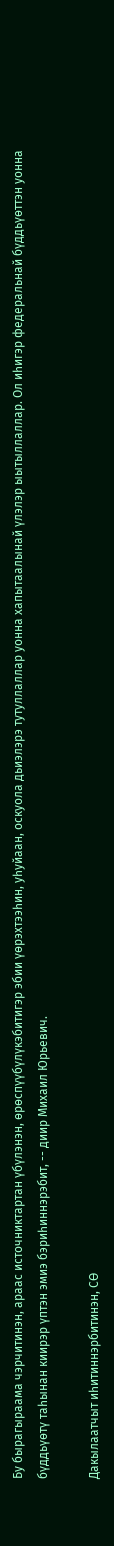Бу бырагыраама чэрчитинэн, араас источниктартан үбүлэнэн, өрөспүүбүлүкэбитигэр эбии үөрэхтээһин, уһуйаан, оскуола дьиэлэрэ тутуллаллар уонна хапытаалынай үлэлэр ыытыллаллар. Ол иһигэр федеральнай бүддьүөттэн уонна бүддьүөтү таһынан киирэр үптэн эмиэ бэриһиннэрэбит, -- диир Михаил Юрьевич.

Дакылаатчыт иһитиннэрбитинэн, СӨ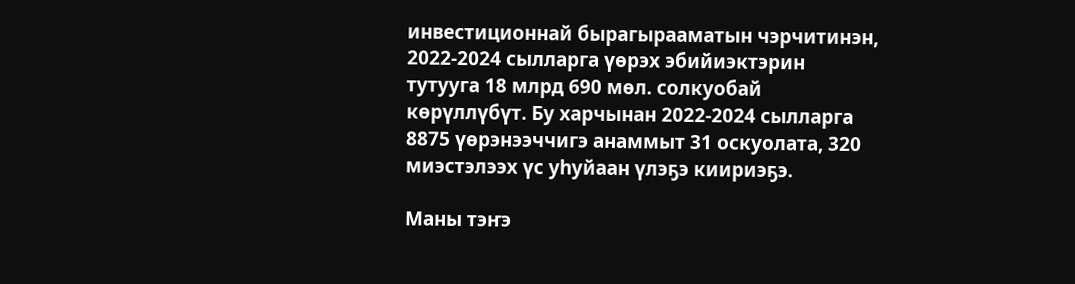инвестиционнай бырагырааматын чэрчитинэн, 2022-2024 сылларга үөрэх эбийиэктэрин тутууга 18 млрд 690 мөл. солкуобай көрүллүбүт. Бу харчынан 2022-2024 сылларга 8875 үөрэнээччигэ анаммыт 31 оскуолата, 320 миэстэлээх үс уһуйаан үлэҕэ киириэҕэ.

Маны тэҥэ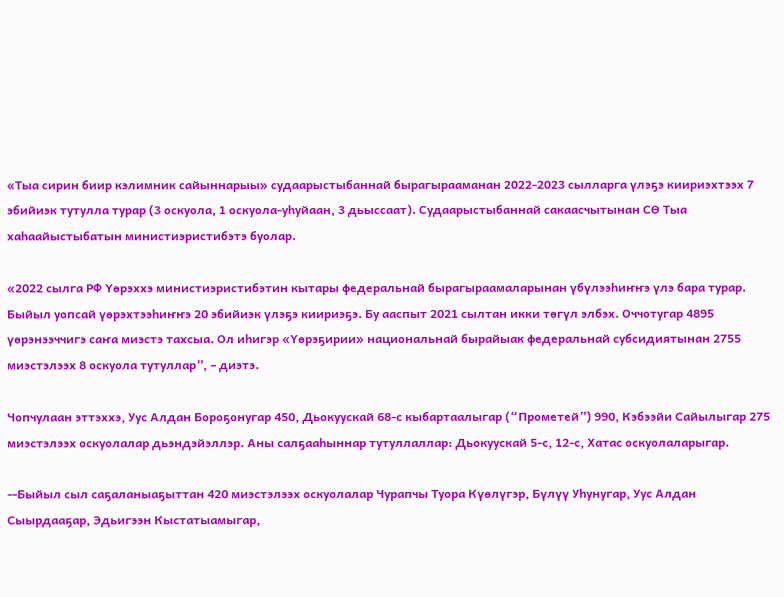«Тыа сирин биир кэлимник сайыннарыы» судаарыстыбаннай бырагырааманан 2022-2023 сылларга үлэҕэ киириэхтээх 7 эбийиэк тутулла турар (3 оскуола, 1 оскуола-уһуйаан, 3 дьыссаат). Судаарыстыбаннай сакаасчытынан СӨ Тыа хаһаайыстыбатын министиэристибэтэ буолар.

«2022 сылга РФ Үөрэххэ министиэристибэтин кытары федеральнай бырагыраамаларынан үбүлээһиҥҥэ үлэ бара турар. Быйыл уопсай үөрэхтээһиҥҥэ 20 эбийиэк үлэҕэ киириэҕэ. Бу ааспыт 2021 сылтан икки төгүл элбэх. Оччотугар 4895 үөрэнээччигэ саҥа миэстэ тахсыа. Ол иһигэр «Үөрэҕирии» национальнай бырайыак федеральнай субсидиятынан 2755 миэстэлээх 8 оскуола тутуллар”, – диэтэ.

Чопчулаан эттэххэ, Уус Алдан Бороҕонугар 450, Дьокуускай 68-с кыбартаалыгар (“Прометей”) 990, Кэбээйи Сайылыгар 275 миэстэлээх оскуолалар дьэндэйэллэр. Аны салҕааһыннар тутуллаллар: Дьокуускай 5-с, 12-с, Хатас оскуолаларыгар.

--Быйыл сыл саҕаланыаҕыттан 420 миэстэлээх оскуолалар Чурапчы Туора Күөлүгэр, Бүлүү Уһунугар, Уус Алдан Сыырдааҕар, Эдьигээн Кыстатыамыгар,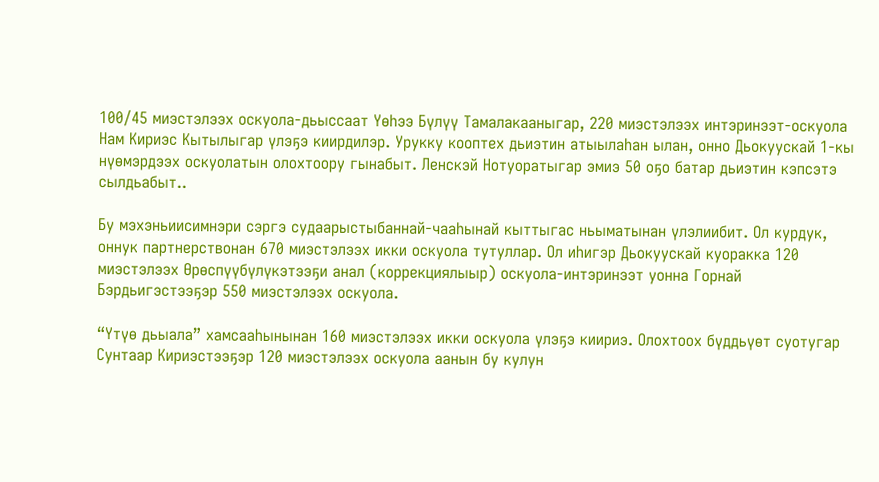100/45 миэстэлээх оскуола-дьыссаат Үөһээ Бүлүү Тамалакааныгар, 220 миэстэлээх интэринээт-оскуола Нам Кириэс Кытылыгар үлэҕэ киирдилэр. Урукку кооптех дьиэтин атыылаһан ылан, онно Дьокуускай 1-кы нүөмэрдээх оскуолатын олохтоору гынабыт. Ленскэй Нотуоратыгар эмиэ 50 оҕо батар дьиэтин кэпсэтэ сылдьабыт..

Бу мэхэньиисимнэри сэргэ судаарыстыбаннай-чааһынай кыттыгас ньыматынан үлэлиибит. Ол курдук, оннук партнерствонан 670 миэстэлээх икки оскуола тутуллар. Ол иһигэр Дьокуускай куоракка 120 миэстэлээх Өрөспүүбүлүкэтээҕи анал (коррекциялыыр) оскуола-интэринээт уонна Горнай Бэрдьигэстээҕэр 550 миэстэлээх оскуола.

“Үтүө дьыала” хамсааһынынан 160 миэстэлээх икки оскуола үлэҕэ киириэ. Олохтоох бүддьүөт суотугар Сунтаар Кириэстээҕэр 120 миэстэлээх оскуола аанын бу кулун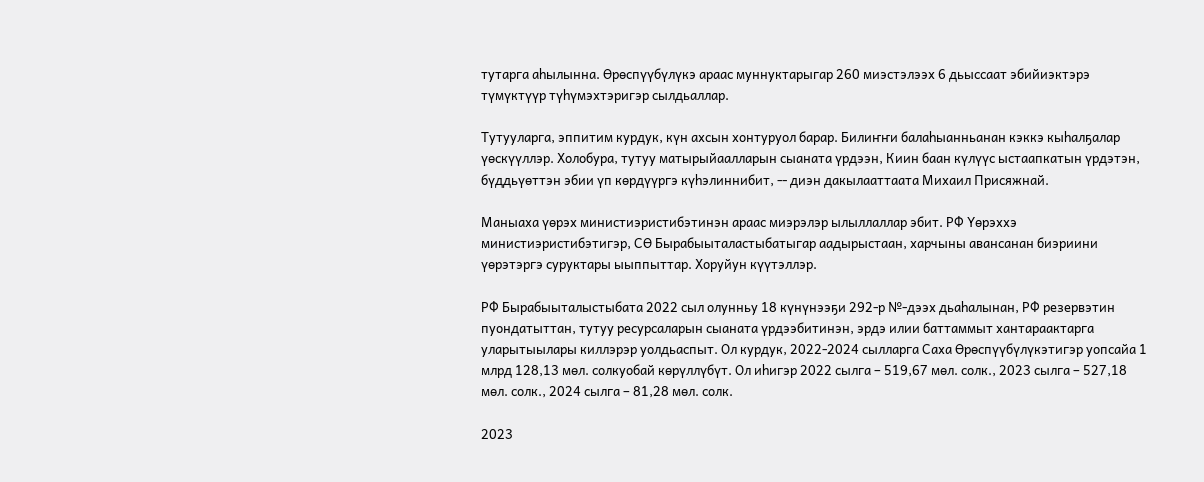тутарга аһылынна. Өрөспүүбүлүкэ араас муннуктарыгар 260 миэстэлээх 6 дьыссаат эбийиэктэрэ түмүктүүр түһүмэхтэригэр сылдьаллар.

Тутууларга, эппитим курдук, күн ахсын хонтуруол барар. Билиҥҥи балаһыанньанан кэккэ кыһалҕалар үөскүүллэр. Холобура, тутуу матырыйаалларын сыаната үрдээн, Киин баан күлүүс ыстаапкатын үрдэтэн, бүддьүөттэн эбии үп көрдүүргэ күһэлиннибит, -- диэн дакылааттаата Михаил Присяжнай.

Маныаха үөрэх министиэристибэтинэн араас миэрэлэр ылыллаллар эбит. РФ Үөрэххэ министиэристибэтигэр, СӨ Бырабыыталастыбатыгар аадырыстаан, харчыны авансанан биэриини үөрэтэргэ суруктары ыыппыттар. Хоруйун күүтэллэр.

РФ Бырабыыталыстыбата 2022 сыл олунньу 18 күнүнээҕи 292-р №-дээх дьаһалынан, РФ резервэтин пуондатыттан, тутуу ресурсаларын сыаната үрдээбитинэн, эрдэ илии баттаммыт хантараактарга уларытыылары киллэрэр уолдьаспыт. Ол курдук, 2022-2024 сылларга Саха Өрөспүүбүлүкэтигэр уопсайа 1 млрд 128,13 мөл. солкуобай көрүллүбүт. Ол иһигэр 2022 сылга – 519,67 мөл. солк., 2023 сылга – 527,18 мөл. солк., 2024 сылга – 81,28 мөл. солк.

2023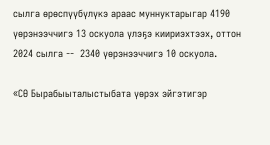сылга өрөспүүбүлүкэ араас муннуктарыгар 4190 үөрэнээччигэ 13 оскуола үлэҕэ киириэхтээх, оттон 2024 сылга --  2340 үөрэнээччигэ 10 оскуола.

«СӨ Бырабыыталыстыбата үөрэх эйгэтигэр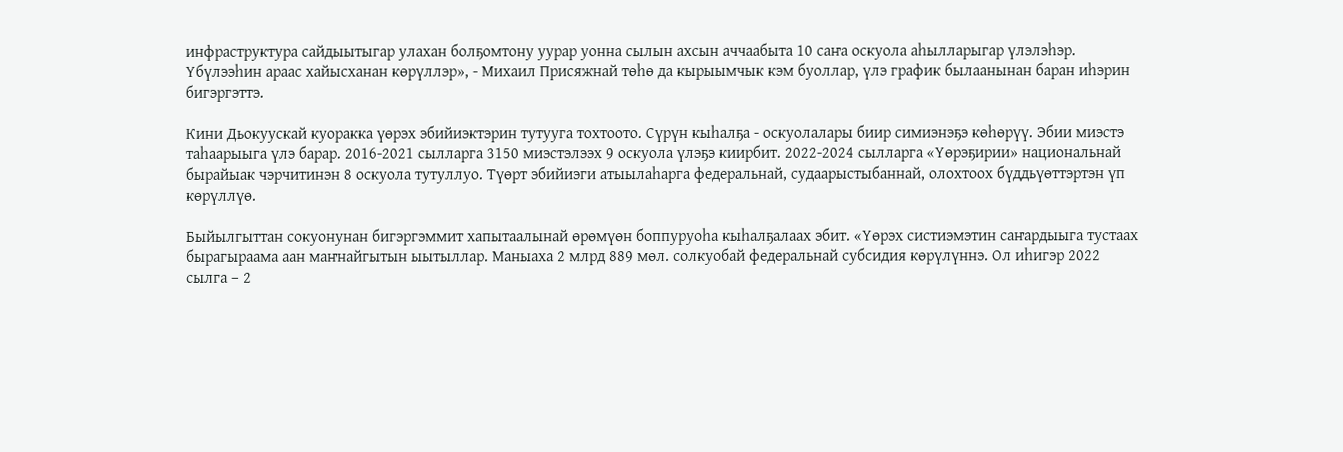инфраструктура сайдыытыгар улахан болҕомтону уурар уонна сылын ахсын аччаабыта 10 саҥа оскуола аһылларыгар үлэлэһэр. Үбүлээһин араас хайысханан көрүллэр», - Михаил Присяжнай төһө да кырыымчык кэм буоллар, үлэ график былаанынан баран иһэрин бигэргэттэ.

Кини Дьокуускай куоракка үөрэх эбийиэктэрин тутууга тохтоото. Сүрүн кыһалҕа - оскуолалары биир симиэнэҕэ көһөрүү. Эбии миэстэ таһаарыыга үлэ барар. 2016-2021 сылларга 3150 миэстэлээх 9 оскуола үлэҕэ киирбит. 2022-2024 сылларга «Үөрэҕирии» национальнай бырайыак чэрчитинэн 8 оскуола тутуллуо. Түөрт эбийиэги атыылаһарга федеральнай, судаарыстыбаннай, олохтоох бүддьүөттэртэн үп көрүллүө.

Быйылгыттан сокуонунан бигэргэммит хапытаалынай өрөмүөн боппуруоһа кыһалҕалаах эбит. «Үөрэх систиэмэтин саҥардыыга тустаах бырагыраама аан маҥнайгытын ыытыллар. Маныаха 2 млрд 889 мөл. солкуобай федеральнай субсидия көрүлүннэ. Ол иһигэр 2022 сылга – 2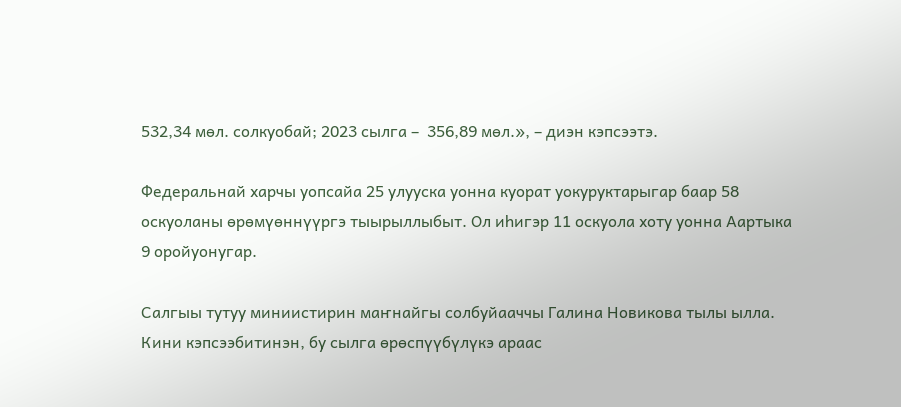532,34 мөл. солкуобай; 2023 сылга –  356,89 мөл.», – диэн кэпсээтэ.

Федеральнай харчы уопсайа 25 улууска уонна куорат уокуруктарыгар баар 58 оскуоланы өрөмүөннүүргэ тыырыллыбыт. Ол иһигэр 11 оскуола хоту уонна Аартыка 9 оройуонугар.

Салгыы тутуу миниистирин маҥнайгы солбуйааччы Галина Новикова тылы ылла. Кини кэпсээбитинэн, бу сылга өрөспүүбүлүкэ араас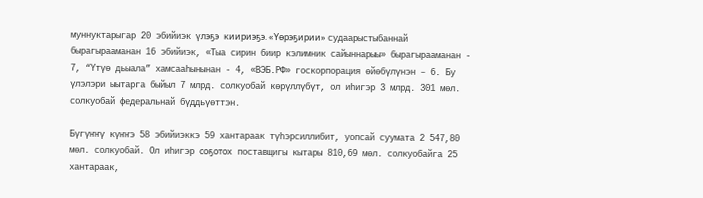муннуктарыгар 20 эбийиэк үлэҕэ киириэҕэ. «Үөрэҕирии» судаарыстыбаннай бырагырааманан 16 эбийиэк, «Тыа сирин биир кэлимник сайыннарыы» бырагырааманан - 7, “Үтүө дьыала” хамсааһынынан - 4, «ВЭБ.РФ» госкорпорация өйөбүлүнэн – 6. Бу үлэлэри ыытарга быйыл 7 млрд. солкуобай көрүллүбүт, ол иһигэр 3 млрд. 301 мөл. солкуобай федеральнай бүддьүөттэн.

Бүгүҥҥү күҥҥэ 58 эбийиэккэ 59 хантараак түһэрсиллибит, уопсай суумата 2 547,80 мөл. солкуобай. Ол иһигэр соҕотох поставщигы кытары 810,69 мөл. солкуобайга 25 хантараак,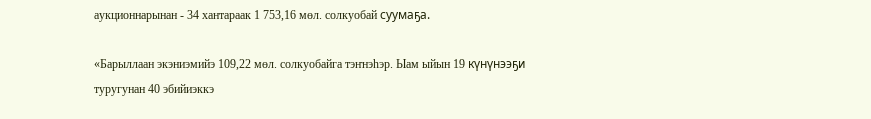аукционнарынан - 34 хантараак 1 753,16 мөл. солкуобай суумаҕа.

«Барыллаан экэниэмийэ 109,22 мөл. солкуобайга тэҥнэһэр. Ыам ыйын 19 күнүнээҕи туругунан 40 эбийиэккэ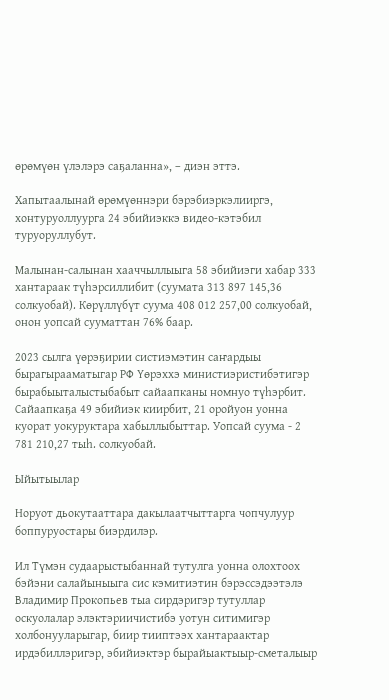өрөмүөн үлэлэрэ саҕаланна», – диэн эттэ.

Хапытаалынай өрөмүөннэри бэрэбиэркэлииргэ, хонтуруоллуурга 24 эбийиэккэ видео-кэтэбил туруоруллубут.

Малынан-салынан хааччыллыыга 58 эбийиэги хабар 333 хантараак түһэрсиллибит (суумата 313 897 145,36 солкуобай). Көрүллүбүт суума 408 012 257,00 солкуобай, онон уопсай сууматтан 76% баар.

2023 сылга үөрэҕирии систиэмэтин саҥардыы бырагырааматыгар РФ Үөрэххэ министиэристибэтигэр бырабыыталыстыбабыт сайаапканы номнуо түһэрбит. Сайаапкаҕа 49 эбийиэк киирбит, 21 оройуон уонна куорат уокуруктара хабыллыбыттар. Уопсай суума - 2 781 210,27 тыһ. солкуобай.

Ыйытыылар

Норуот дьокутааттара дакылаатчыттарга чопчулуур боппуруостары биэрдилэр.

Ил Түмэн судаарыстыбаннай тутулга уонна олохтоох бэйэни салайыныыга сис кэмитиэтин бэрэссэдээтэлэ Владимир Прокопьев тыа сирдэригэр тутуллар оскуолалар элэктэриичистибэ уотун ситимигэр холбонууларыгар, биир тииптээх хантараактар ирдэбиллэригэр, эбийиэктэр бырайыактыыр-сметалыыр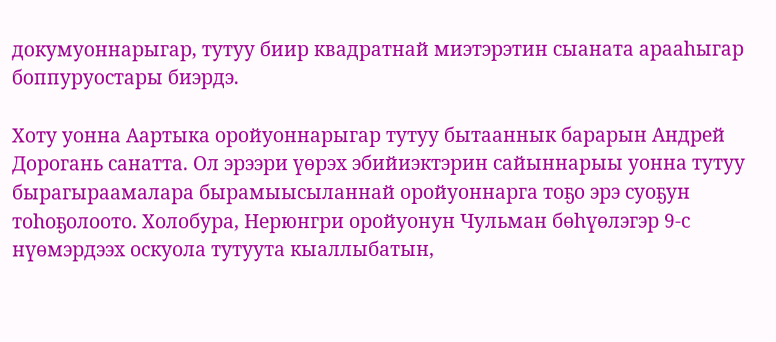докумуоннарыгар, тутуу биир квадратнай миэтэрэтин сыаната арааһыгар боппуруостары биэрдэ.

Хоту уонна Аартыка оройуоннарыгар тутуу бытааннык барарын Андрей Дорогань санатта. Ол эрээри үөрэх эбийиэктэрин сайыннарыы уонна тутуу бырагыраамалара бырамыысыланнай оройуоннарга тоҕо эрэ суоҕун тоһоҕолоото. Холобура, Нерюнгри оройуонун Чульман бөһүөлэгэр 9-с нүөмэрдээх оскуола тутуута кыаллыбатын,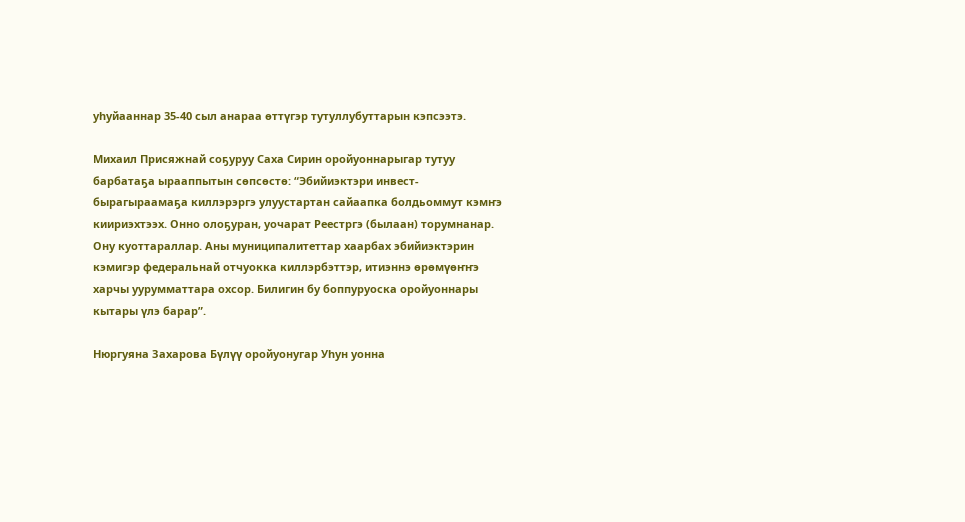уһуйааннар 35-40 сыл анараа өттүгэр тутуллубуттарын кэпсээтэ.

Михаил Присяжнай соҕуруу Саха Сирин оройуоннарыгар тутуу барбатаҕа ырааппытын сөпсөстө: “Эбийиэктэри инвест-бырагыраамаҕа киллэрэргэ улуустартан сайаапка болдьоммут кэмҥэ киириэхтээх. Онно олоҕуран, уочарат Реестргэ (былаан) торумнанар. Ону куоттараллар. Аны муниципалитеттар хаарбах эбийиэктэрин кэмигэр федеральнай отчуокка киллэрбэттэр, итиэннэ өрөмүөҥҥэ харчы уурумматтара охсор. Билигин бу боппуруоска оройуоннары кытары үлэ барар”.

Нюргуяна Захарова Бүлүү оройуонугар Уһун уонна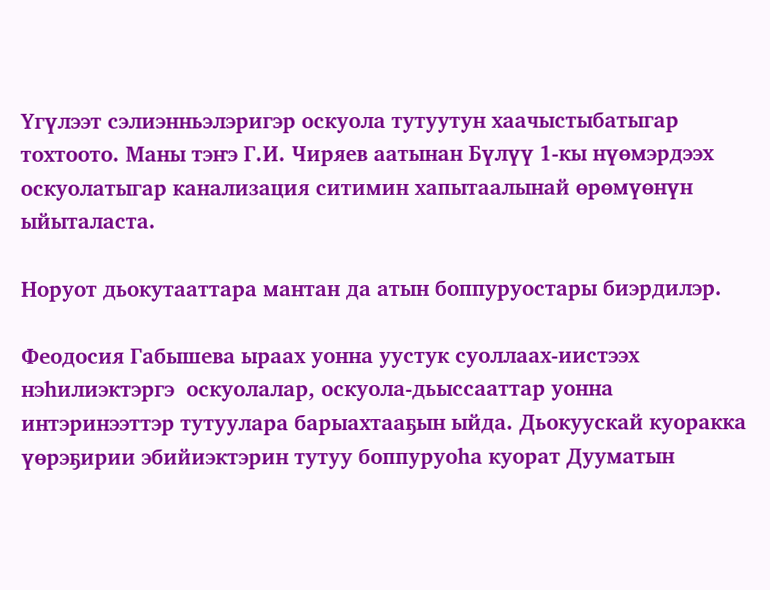Үгүлээт сэлиэнньэлэригэр оскуола тутуутун хаачыстыбатыгар тохтоото. Маны тэҥэ Г.И. Чиряев аатынан Бүлүү 1-кы нүөмэрдээх оскуолатыгар канализация ситимин хапытаалынай өрөмүөнүн ыйыталаста.

Норуот дьокутааттара мантан да атын боппуруостары биэрдилэр.

Феодосия Габышева ыраах уонна уустук суоллаах-иистээх нэһилиэктэргэ  оскуолалар, оскуола-дьыссааттар уонна интэринээттэр тутуулара барыахтааҕын ыйда. Дьокуускай куоракка үөрэҕирии эбийиэктэрин тутуу боппуруоһа куорат Дууматын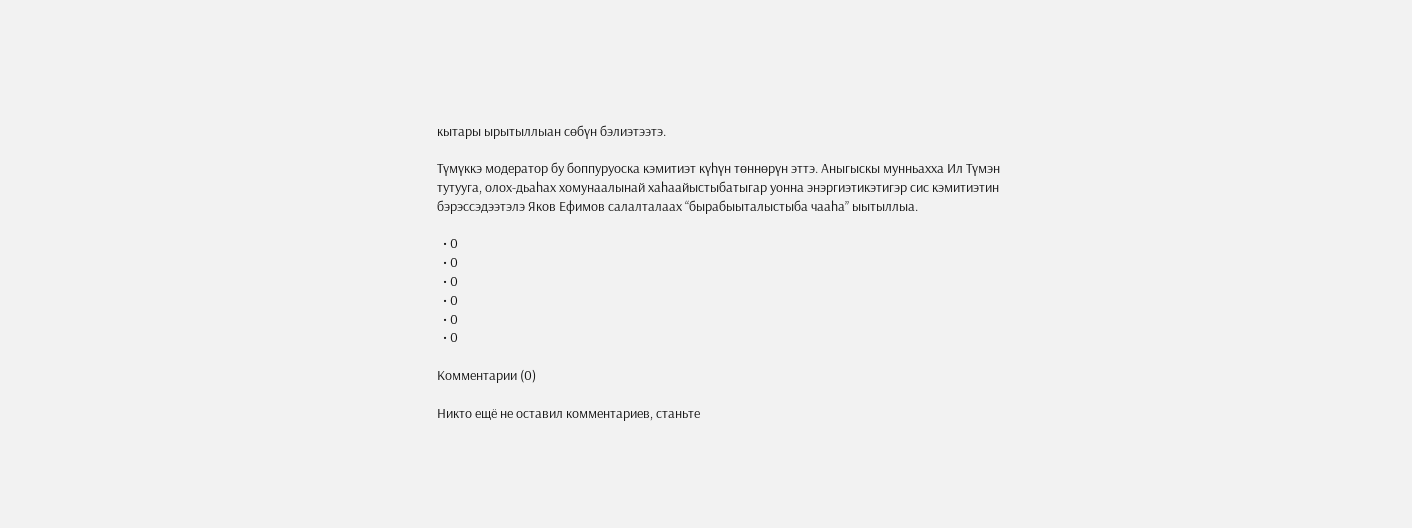кытары ырытыллыан сөбүн бэлиэтээтэ.

Түмүккэ модератор бу боппуруоска кэмитиэт күһүн төннөрүн эттэ. Аныгыскы мунньахха Ил Түмэн тутууга, олох-дьаһах хомунаалынай хаһаайыстыбатыгар уонна энэргиэтикэтигэр сис кэмитиэтин бэрэссэдээтэлэ Яков Ефимов салалталаах “бырабыыталыстыба чааһа” ыытыллыа.

  • 0
  • 0
  • 0
  • 0
  • 0
  • 0

Комментарии (0)

Никто ещё не оставил комментариев, станьте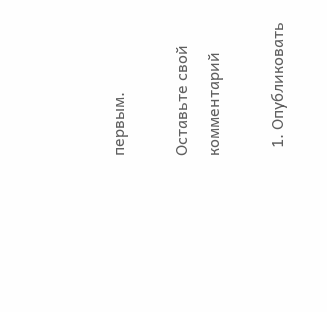первым.

Оставьте свой комментарий

  1. Опубликовать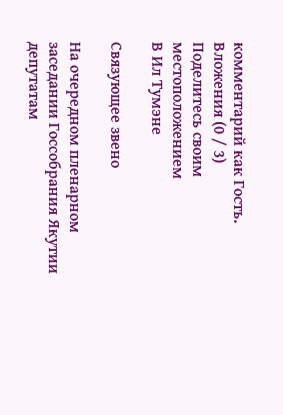комментарий как Гость.
Вложения (0 / 3)
Поделитесь своим местоположением
В Ил Тумэне

Связующее звено

На очередном пленарном заседании Госсобрания Якутии депутатам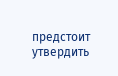предстоит утвердить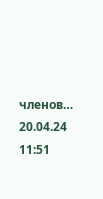членов…
20.04.24 11:51